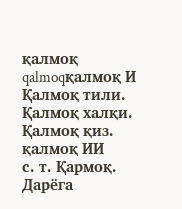қалмоқ
qalmoqқалмоқ И
Қалмоқ тили. Қалмоқ халқи. Қалмоқ қиз.
қалмоқ ИИ
с. т. Қармоқ.
Дарёга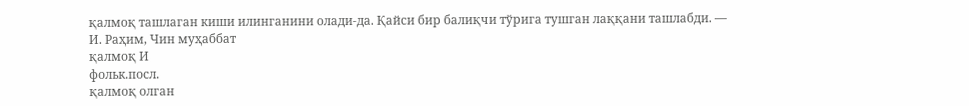қалмоқ ташлаган киши илинганини олади-да. Қайси бир балиқчи тўрига тушган лаққани ташлабди. — И. Раҳим, Чин муҳаббат
қалмоқ И
фольк.посл.
қалмоқ олган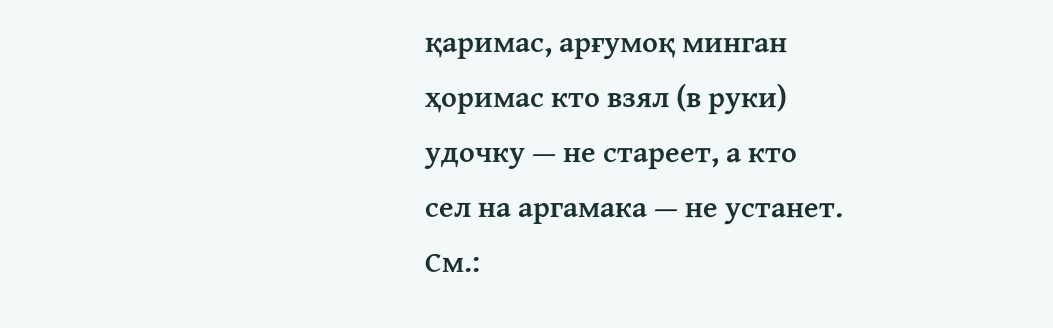қаримас, арғумоқ минган ҳоримас кто взял (в руки) удочку — не стареет, а кто сел на аргамака — не устанет.
См.: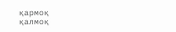қармоқ
қалмоқ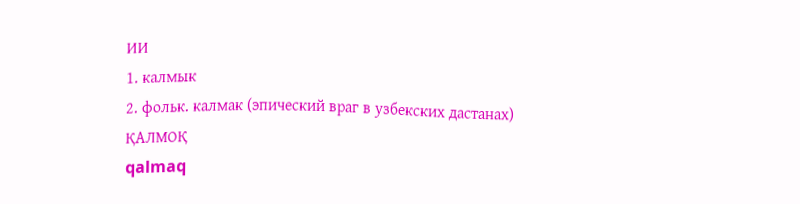ИИ
1. калмык
2. фольк. калмак (эпический враг в узбекских дастанах)
ҚАЛМОҚ
qalmaq